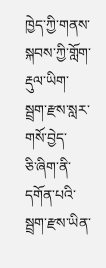ཁྱེད་ཀྱི་གནས་སྐབས་ཀྱི་གློག་རྡུལ་ཡིག་
སྦྲག་རྫས་སླར་གསོ་བྱེད་
ཅི་ཞིག་ནི་དགོན་པའི་སྦྲག་རྫས་ཡིན་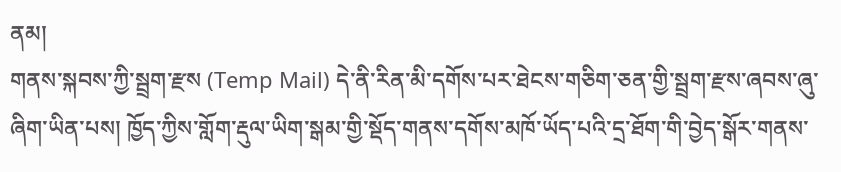ནམ།
གནས་སྐབས་ཀྱི་སྦྲག་རྫས (Temp Mail) དེ་ནི་རིན་མི་དགོས་པར་ཐེངས་གཅིག་ཅན་གྱི་སྦྲག་རྫས་ཞབས་ཞུ་ཞིག་ཡིན་པས། ཁྱོད་ཀྱིས་གློག་རྡུལ་ཡིག་སྒམ་གྱི་སྡོད་གནས་དགོས་མཁོ་ཡོད་པའི་དྲ་ཐོག་གི་བྱེད་སྒོར་གནས་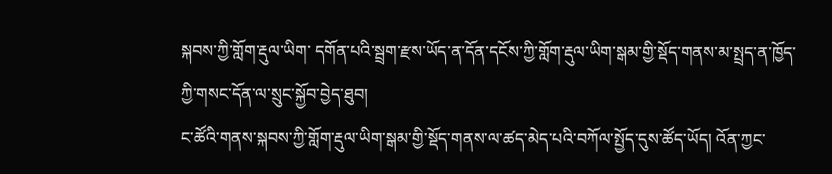སྐབས་ཀྱི་གློག་རྡུལ་ཡིག་ དགོན་པའི་སྦྲག་རྫས་ཡོད་ན་དོན་དངོས་ཀྱི་གློག་རྡུལ་ཡིག་སྒམ་གྱི་སྡོད་གནས་མ་སྤྲད་ན་ཁྱོད་ཀྱི་གསང་དོན་ལ་སྲུང་སྐྱོབ་བྱེད་ཐུབ།
ང་ཚོའི་གནས་སྐབས་ཀྱི་གློག་རྡུལ་ཡིག་སྒམ་གྱི་སྡོད་གནས་ལ་ཚད་མེད་པའི་བཀོལ་སྤྱོད་དུས་ཚོད་ཡོད། འོན་ཀྱང་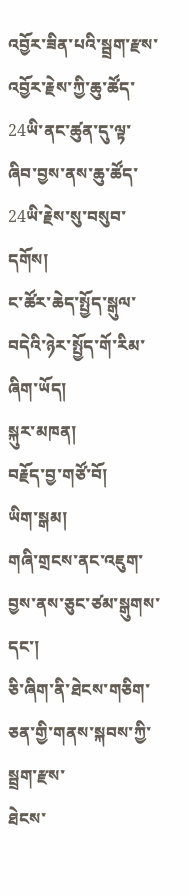འབྱོར་ཟིན་པའི་སྦྲག་རྫས་འབྱོར་རྗེས་ཀྱི་ཆུ་ཚོད་24ཡི་ནང་ཚུན་དུ་ལྟ་ཞིབ་བྱས་ནས་ཆུ་ཚོད་24ཡི་རྗེས་སུ་བསུབ་དགོས།
ང་ཚོར་ཆེད་སྤྱོད་སྒུལ་བདེའི་ཉེར་སྤྱོད་གོ་རིམ་ཞིག་ཡོད།
སྐུར་མཁན།
བརྗོད་བྱ་གཙོ་བོ།
ཡིག་སྒམ།
གཞི་གྲངས་ནང་འཇུག་བྱས་ནས་ཅུང་ཙམ་སྒུགས་དང་།
ཅི་ཞིག་ནི་ཐེངས་གཅིག་ཅན་གྱི་གནས་སྐབས་ཀྱི་སྦྲག་རྫས་
ཐེངས་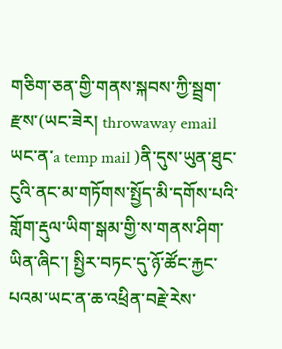གཅིག་ཅན་གྱི་གནས་སྐབས་ཀྱི་སྦྲག་རྫས་(ཡང་ཟེར། throwaway email ཡང་ན་a temp mail )ནི་དུས་ཡུན་ཐུང་ངུའི་ནང་མ་གཏོགས་སྤྱོད་མི་དགོས་པའི་གློག་རྡུལ་ཡིག་སྒམ་གྱི་ས་གནས་ཤིག་ཡིན་ཞིང་། སྤྱིར་བཏང་དུ་ཉོ་ཚོང་རྐྱང་པའམ་ཡང་ན་ཆ་འཕྲིན་བརྗེ་རེས་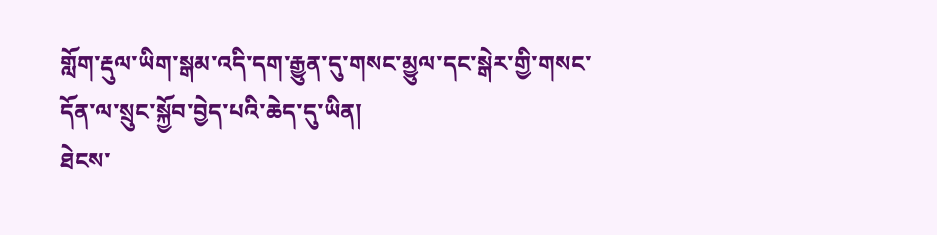གློག་རྡུལ་ཡིག་སྒམ་འདི་དག་རྒྱུན་དུ་གསང་མྱུལ་དང་སྒེར་གྱི་གསང་དོན་ལ་སྲུང་སྐྱོབ་བྱེད་པའི་ཆེད་དུ་ཡིན།
ཐེངས་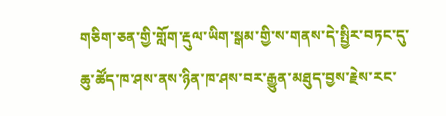གཅིག་ཅན་གྱི་གློག་རྡུལ་ཡིག་སྒམ་གྱི་ས་གནས་དེ་སྤྱིར་བཏང་དུ་ཆུ་ཚོད་ཁ་ཤས་ནས་ཉིན་ཁ་ཤས་བར་རྒྱུན་མཐུད་བྱས་རྗེས་རང་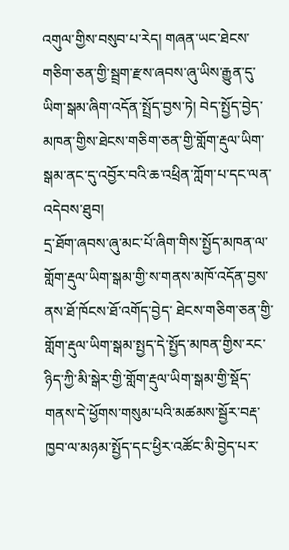འགུལ་གྱིས་བསུབ་པ་རེད། གཞན་ཡང་ཐེངས་གཅིག་ཅན་གྱི་སྦྲག་རྫས་ཞབས་ཞུ་ཡིས་རྒྱུན་དུ་ཡིག་སྒམ་ཞིག་འདོན་སྤྲོད་བྱས་ཏེ། བེད་སྤྱོད་བྱེད་མཁན་གྱིས་ཐེངས་གཅིག་ཅན་གྱི་གློག་རྡུལ་ཡིག་སྒམ་ནང་དུ་འབྱོར་བའི་ཆ་འཕྲིན་ཀློག་པ་དང་ལན་འདེབས་ཐུབ།
དྲ་ཐོག་ཞབས་ཞུ་མང་པོ་ཞིག་གིས་སྤྱོད་མཁན་ལ་གློག་རྡུལ་ཡིག་སྒམ་གྱི་ས་གནས་མཁོ་འདོན་བྱས་ནས་ཐོ་ཁོངས་ཐོ་འགོད་བྱེད་ ཐེངས་གཅིག་ཅན་གྱི་གློག་རྡུལ་ཡིག་སྒམ་སྤྱད་དེ་སྤྱོད་མཁན་གྱིས་རང་ཉིད་ཀྱི་མི་སྒེར་གྱི་གློག་རྡུལ་ཡིག་སྒམ་གྱི་སྡོད་གནས་དེ་ཕྱོགས་གསུམ་པའི་མཚམས་སྦྱོར་བརྡ་ཁྱབ་ལ་མཉམ་སྤྱོད་དང་ཕྱིར་འཚོང་མི་བྱེད་པར་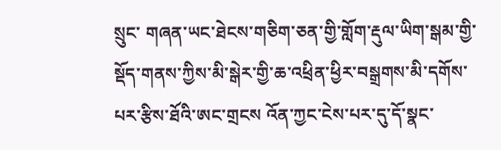སྲུང་ གཞན་ཡང་ཐེངས་གཅིག་ཅན་གྱི་གློག་རྡུལ་ཡིག་སྒམ་གྱི་སྡོད་གནས་ཀྱིས་མི་སྒེར་གྱི་ཆ་འཕྲིན་ཕྱིར་བསྒྲགས་མི་དགོས་པར་རྩིས་ཐོའི་ཨང་གྲངས འོན་ཀྱང་ངེས་པར་དུ་དོ་སྣང་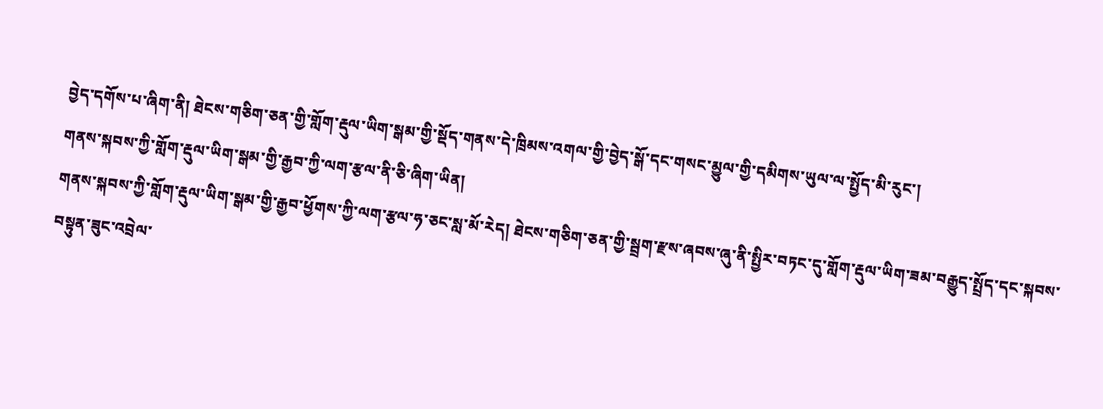བྱེད་དགོས་པ་ཞིག་ནི། ཐེངས་གཅིག་ཅན་གྱི་གློག་རྡུལ་ཡིག་སྒམ་གྱི་སྡོད་གནས་དེ་ཁྲིམས་འགལ་གྱི་བྱེད་སྒོ་དང་གསང་མྱུལ་གྱི་དམིགས་ཡུལ་ལ་སྤྱོད་མི་རུང་།
གནས་སྐབས་ཀྱི་གློག་རྡུལ་ཡིག་སྒམ་གྱི་རྒྱབ་ཀྱི་ལག་རྩལ་ནི་ཅི་ཞིག་ཡིན།
གནས་སྐབས་ཀྱི་གློག་རྡུལ་ཡིག་སྒམ་གྱི་རྒྱབ་ཕྱོགས་ཀྱི་ལག་རྩལ་ཧ་ཅང་སླ་མོ་རེད། ཐེངས་གཅིག་ཅན་གྱི་སྦྲག་རྫས་ཞབས་ཞུ་ནི་སྤྱིར་བཏང་དུ་གློག་རྡུལ་ཡིག་ཟམ་བརྒྱུད་སྤྲོད་དང་སྐབས་བསྟུན་ཟུང་འབྲེལ་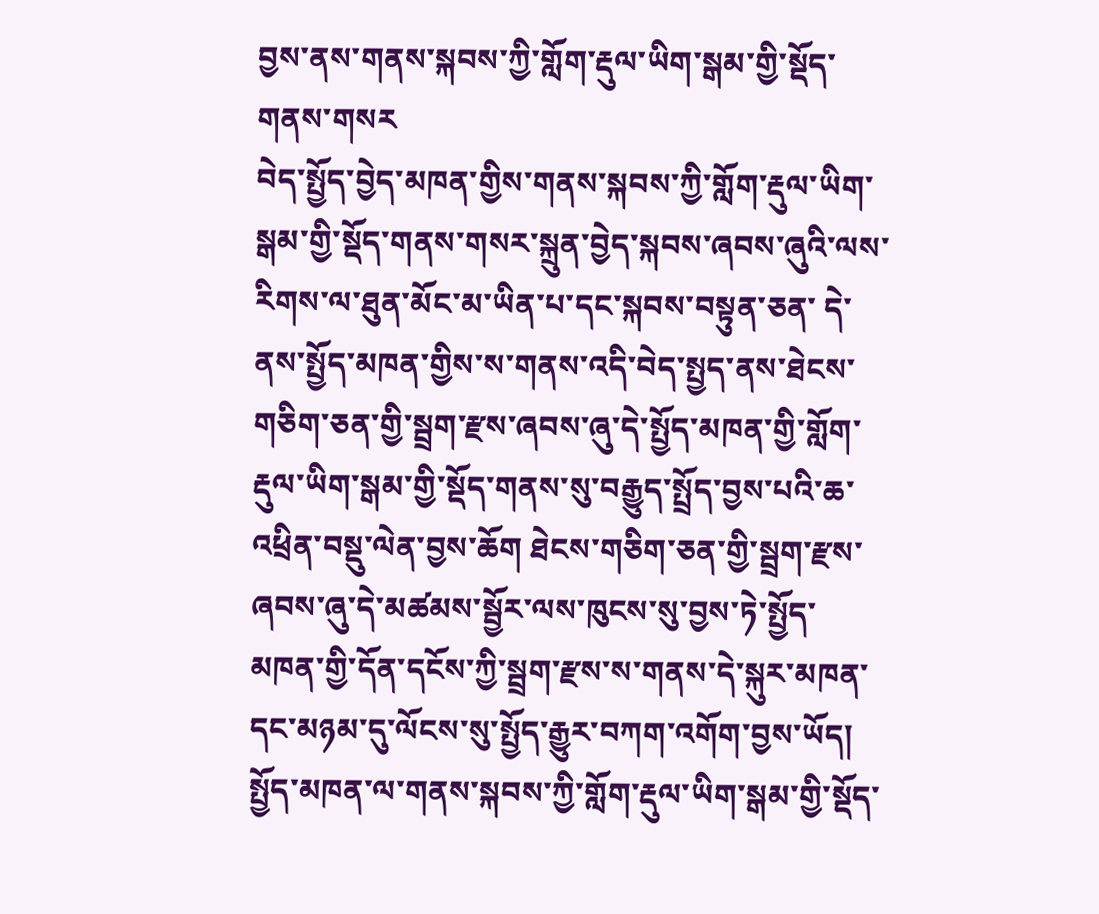བྱས་ནས་གནས་སྐབས་ཀྱི་གློག་རྡུལ་ཡིག་སྒམ་གྱི་སྡོད་གནས་གསར
བེད་སྤྱོད་བྱེད་མཁན་གྱིས་གནས་སྐབས་ཀྱི་གློག་རྡུལ་ཡིག་སྒམ་གྱི་སྡོད་གནས་གསར་སྐྲུན་བྱེད་སྐབས་ཞབས་ཞུའི་ལས་རིགས་ལ་ཐུན་མོང་མ་ཡིན་པ་དང་སྐབས་བསྟུན་ཅན་ དེ་ནས་སྤྱོད་མཁན་གྱིས་ས་གནས་འདི་བེད་སྤྱད་ནས་ཐེངས་གཅིག་ཅན་གྱི་སྦྲག་རྫས་ཞབས་ཞུ་དེ་སྤྱོད་མཁན་གྱི་གློག་རྡུལ་ཡིག་སྒམ་གྱི་སྡོད་གནས་སུ་བརྒྱུད་སྤྲོད་བྱས་པའི་ཆ་འཕྲིན་བསྡུ་ལེན་བྱས་ཆོག ཐེངས་གཅིག་ཅན་གྱི་སྦྲག་རྫས་ཞབས་ཞུ་དེ་མཚམས་སྦྱོར་ལས་ཁུངས་སུ་བྱས་ཏེ་སྤྱོད་མཁན་གྱི་དོན་དངོས་ཀྱི་སྦྲག་རྫས་ས་གནས་དེ་སྐུར་མཁན་དང་མཉམ་དུ་ལོངས་སུ་སྤྱོད་རྒྱུར་བཀག་འགོག་བྱས་ཡོད།
སྤྱོད་མཁན་ལ་གནས་སྐབས་ཀྱི་གློག་རྡུལ་ཡིག་སྒམ་གྱི་སྡོད་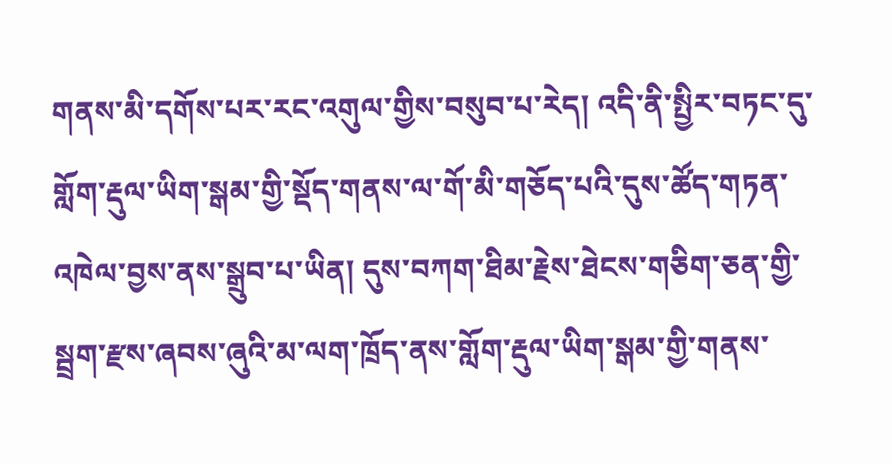གནས་མི་དགོས་པར་རང་འགུལ་གྱིས་བསུབ་པ་རེད། འདི་ནི་སྤྱིར་བཏང་དུ་གློག་རྡུལ་ཡིག་སྒམ་གྱི་སྡོད་གནས་ལ་གོ་མི་གཅོད་པའི་དུས་ཚོད་གཏན་འཁེལ་བྱས་ནས་སྒྲུབ་པ་ཡིན། དུས་བཀག་ཐིམ་རྗེས་ཐེངས་གཅིག་ཅན་གྱི་སྦྲག་རྫས་ཞབས་ཞུའི་མ་ལག་ཁྲོད་ནས་གློག་རྡུལ་ཡིག་སྒམ་གྱི་གནས་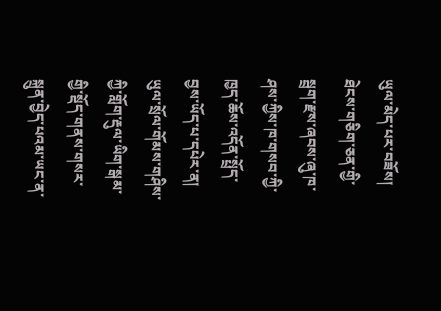ཡུལ་མེད་པར་བཟོས།
ཐེངས་གཅིག་ཅན་གྱི་སྦྲག་རྫས་ཞབས་ཞུ་ཁ་ཤས་ཀྱིས་ཁ་གསབ་ཀྱི་ཁྱད་ཆོས་འདོན་སྤྲོད་བྱས་ཡོད་པ་དཔེར་ན། ཡུལ་སྲོལ་གོམས་གཤིས་ཀྱི་གློག་རྡུལ་ཡིག་སྒམ་གྱི་སྡོད་གནས་གསར་སྐྲུན་བྱེད་པའམ་ཡང་ན་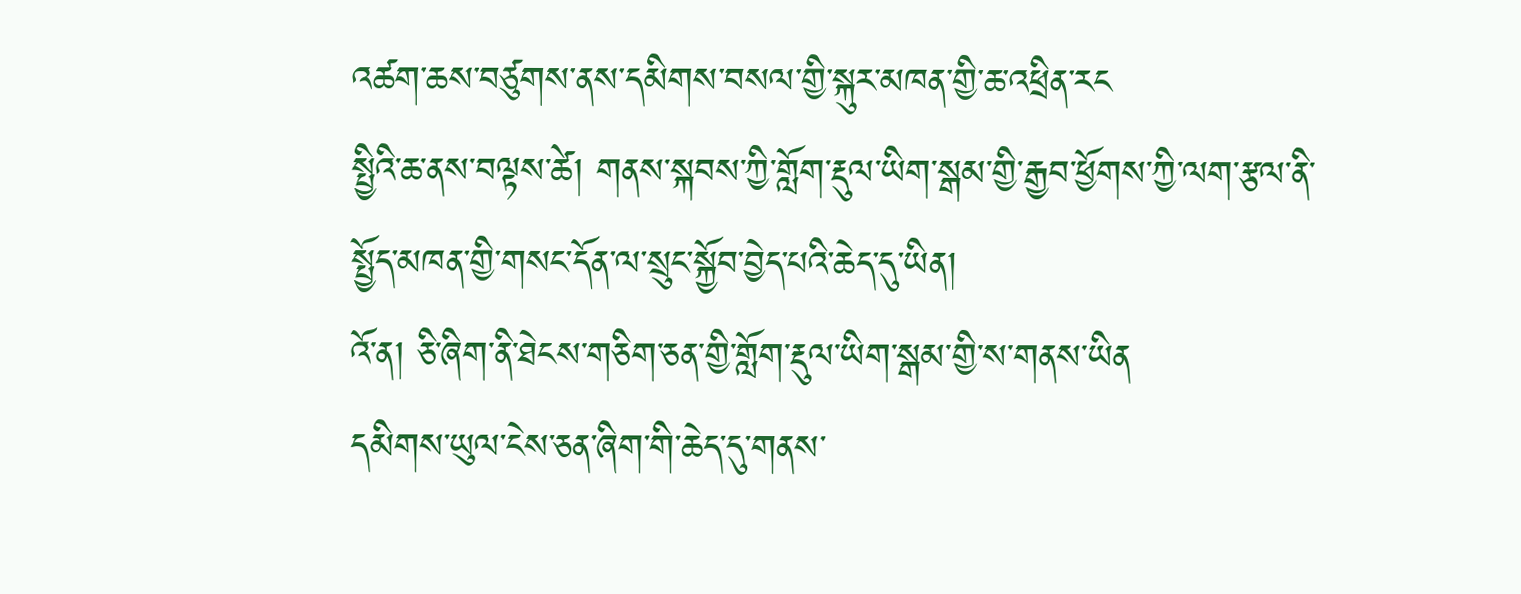འཚག་ཆས་བཙུགས་ནས་དམིགས་བསལ་གྱི་སྐུར་མཁན་གྱི་ཆ་འཕྲིན་རང
སྤྱིའི་ཆ་ནས་བལྟས་ཚེ། གནས་སྐབས་ཀྱི་གློག་རྡུལ་ཡིག་སྒམ་གྱི་རྒྱབ་ཕྱོགས་ཀྱི་ལག་རྩལ་ནི་སྤྱོད་མཁན་གྱི་གསང་དོན་ལ་སྲུང་སྐྱོབ་བྱེད་པའི་ཆེད་དུ་ཡིན།
འོ་ན། ཅི་ཞིག་ནི་ཐེངས་གཅིག་ཅན་གྱི་གློག་རྡུལ་ཡིག་སྒམ་གྱི་ས་གནས་ཡིན
དམིགས་ཡུལ་ངེས་ཅན་ཞིག་གི་ཆེད་དུ་གནས་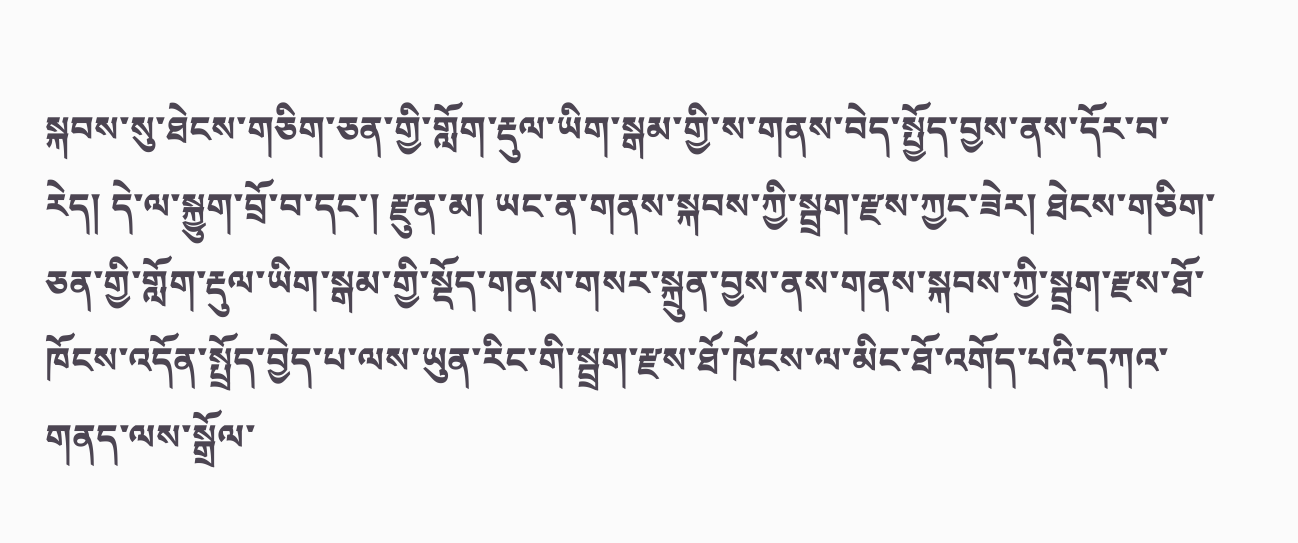སྐབས་སུ་ཐེངས་གཅིག་ཅན་གྱི་གློག་རྡུལ་ཡིག་སྒམ་གྱི་ས་གནས་བེད་སྤྱོད་བྱས་ནས་དོར་བ་རེད། དེ་ལ་སྐྱུག་བྲོ་བ་དང་། རྫུན་མ། ཡང་ན་གནས་སྐབས་ཀྱི་སྦྲག་རྫས་ཀྱང་ཟེར། ཐེངས་གཅིག་ཅན་གྱི་གློག་རྡུལ་ཡིག་སྒམ་གྱི་སྡོད་གནས་གསར་སྐྲུན་བྱས་ནས་གནས་སྐབས་ཀྱི་སྦྲག་རྫས་ཐོ་ཁོངས་འདོན་སྤྲོད་བྱེད་པ་ལས་ཡུན་རིང་གི་སྦྲག་རྫས་ཐོ་ཁོངས་ལ་མིང་ཐོ་འགོད་པའི་དཀའ་གནད་ལས་སྒྲོལ་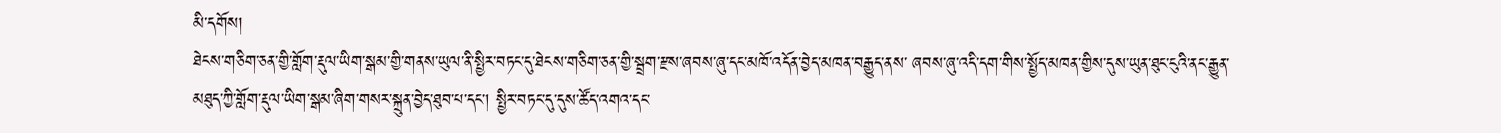མི་དགོས།
ཐེངས་གཅིག་ཅན་གྱི་གློག་རྡུལ་ཡིག་སྒམ་གྱི་གནས་ཡུལ་ནི་སྤྱིར་བཏང་དུ་ཐེངས་གཅིག་ཅན་གྱི་སྦྲག་རྫས་ཞབས་ཞུ་དང་མཁོ་འདོན་བྱེད་མཁན་བརྒྱུད་ནས་ ཞབས་ཞུ་འདི་དག་གིས་སྤྱོད་མཁན་གྱིས་དུས་ཡུན་ཐུང་ངུའི་ནང་རྒྱུན་མཐུད་ཀྱི་གློག་རྡུལ་ཡིག་སྒམ་ཞིག་གསར་སྐྲུན་བྱེད་ཐུབ་པ་དང་། སྤྱིར་བཏང་དུ་དུས་ཚོད་འགའ་དང་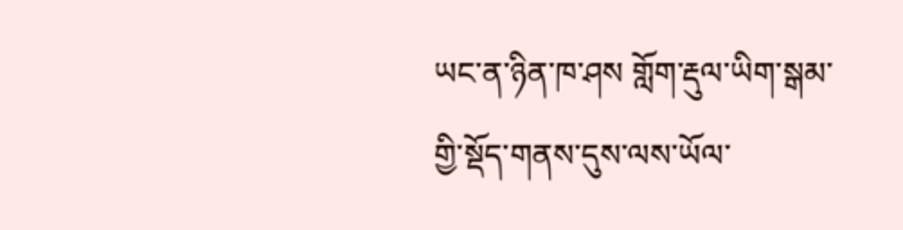ཡང་ན་ཉིན་ཁ་ཤས གློག་རྡུལ་ཡིག་སྒམ་གྱི་སྡོད་གནས་དུས་ལས་ཡོལ་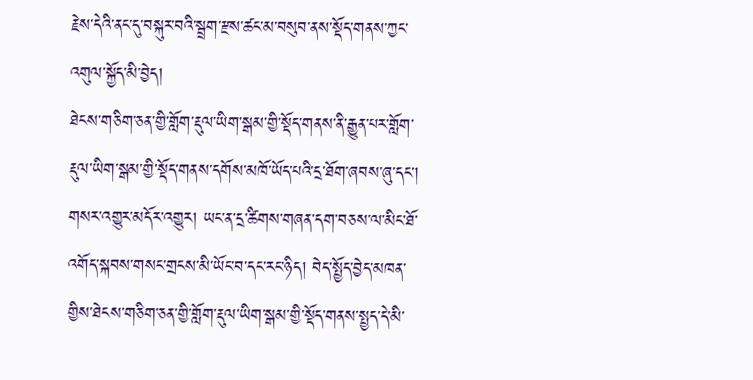རྗེས་དེའི་ནང་དུ་བསྐུར་བའི་སྦྲག་རྫས་ཚང་མ་བསུབ་ནས་སྡོད་གནས་ཀྱང་འགུལ་སྐྱོད་མི་བྱེད།
ཐེངས་གཅིག་ཅན་གྱི་གློག་རྡུལ་ཡིག་སྒམ་གྱི་སྡོད་གནས་ནི་རྒྱུན་པར་གློག་རྡུལ་ཡིག་སྒམ་གྱི་སྡོད་གནས་དགོས་མཁོ་ཡོད་པའི་དྲ་ཐོག་ཞབས་ཞུ་དང་། གསར་འགྱུར་མདོར་འགྱུར། ཡང་ན་དྲ་ཚིགས་གཞན་དག་བཅས་ལ་མིང་ཐོ་འགོད་སྐབས་གསང་གྲངས་མི་ཡོང་བ་དང་རང་ཉིད། བེད་སྤྱོད་བྱེད་མཁན་གྱིས་ཐེངས་གཅིག་ཅན་གྱི་གློག་རྡུལ་ཡིག་སྒམ་གྱི་སྡོད་གནས་སྤྱད་དེ་མི་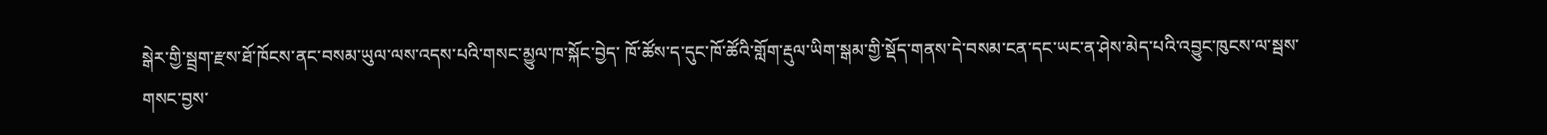སྒེར་གྱི་སྦྲག་རྫས་ཐོ་ཁོངས་ནང་བསམ་ཡུལ་ལས་འདས་པའི་གསང་མྱུལ་ཁ་སྐོང་བྱེད་ ཁོ་ཚོས་ད་དུང་ཁོ་ཚོའི་གློག་རྡུལ་ཡིག་སྒམ་གྱི་སྡོད་གནས་དེ་བསམ་ངན་དང་ཡང་ན་ཤེས་མེད་པའི་འབྱུང་ཁུངས་ལ་སྦས་གསང་བྱས་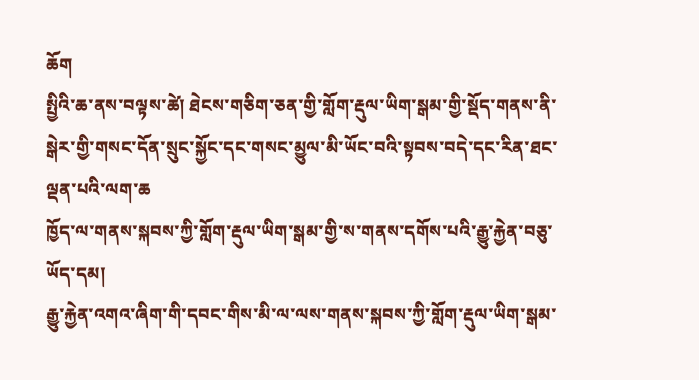ཆོག
སྤྱིའི་ཆ་ནས་བལྟས་ཚེ། ཐེངས་གཅིག་ཅན་གྱི་གློག་རྡུལ་ཡིག་སྒམ་གྱི་སྡོད་གནས་ནི་སྒེར་གྱི་གསང་དོན་སྲུང་སྐྱོང་དང་གསང་མྱུལ་མི་ཡོང་བའི་སྟབས་བདེ་དང་རིན་ཐང་ལྡན་པའི་ལག་ཆ
ཁྱོད་ལ་གནས་སྐབས་ཀྱི་གློག་རྡུལ་ཡིག་སྒམ་གྱི་ས་གནས་དགོས་པའི་རྒྱུ་རྐྱེན་བཅུ་ཡོད་དམ།
རྒྱུ་རྐྱེན་འགའ་ཞིག་གི་དབང་གིས་མི་ལ་ལས་གནས་སྐབས་ཀྱི་གློག་རྡུལ་ཡིག་སྒམ་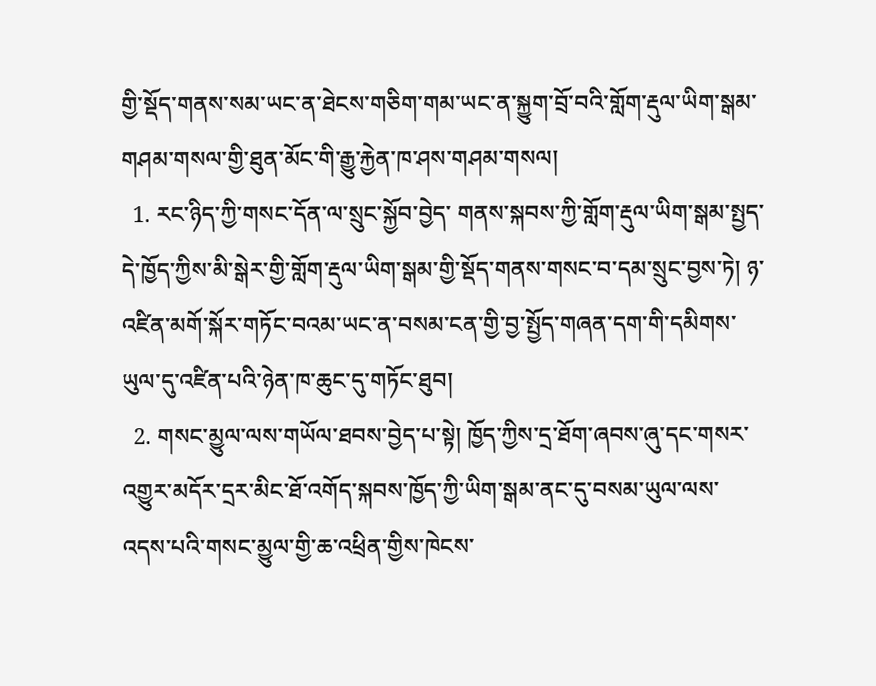གྱི་སྡོད་གནས་སམ་ཡང་ན་ཐེངས་གཅིག་གམ་ཡང་ན་སྐྱུག་བྲོ་བའི་གློག་རྡུལ་ཡིག་སྒམ་ གཤམ་གསལ་གྱི་ཐུན་མོང་གི་རྒྱུ་རྐྱེན་ཁ་ཤས་གཤམ་གསལ།
  1. རང་ཉིད་ཀྱི་གསང་དོན་ལ་སྲུང་སྐྱོབ་བྱེད་ གནས་སྐབས་ཀྱི་གློག་རྡུལ་ཡིག་སྒམ་སྤྱད་དེ་ཁྱོད་ཀྱིས་མི་སྒེར་གྱི་གློག་རྡུལ་ཡིག་སྒམ་གྱི་སྡོད་གནས་གསང་བ་དམ་སྲུང་བྱས་ཏེ། ཉ་འཛིན་མགོ་སྐོར་གཏོང་བའམ་ཡང་ན་བསམ་ངན་གྱི་བྱ་སྤྱོད་གཞན་དག་གི་དམིགས་ཡུལ་དུ་འཛིན་པའི་ཉེན་ཁ་ཆུང་དུ་གཏོང་ཐུབ།
  2. གསང་མྱུལ་ལས་གཡོལ་ཐབས་བྱེད་པ་སྟེ། ཁྱོད་ཀྱིས་དྲ་ཐོག་ཞབས་ཞུ་དང་གསར་འགྱུར་མདོར་དྲར་མིང་ཐོ་འགོད་སྐབས་ཁྱོད་ཀྱི་ཡིག་སྒམ་ནང་དུ་བསམ་ཡུལ་ལས་འདས་པའི་གསང་མྱུལ་གྱི་ཆ་འཕྲིན་གྱིས་ཁེངས་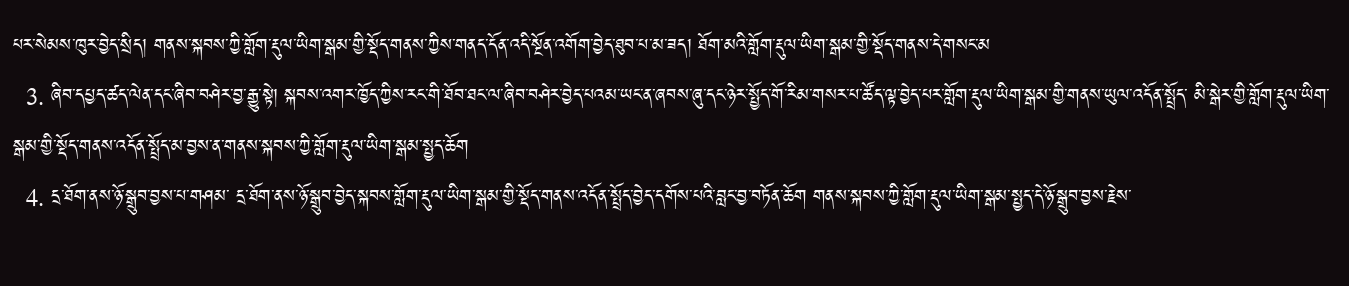པར་སེམས་ཁུར་བྱེད་སྲིད། གནས་སྐབས་ཀྱི་གློག་རྡུལ་ཡིག་སྒམ་གྱི་སྡོད་གནས་ཀྱིས་གནད་དོན་འདི་སྔོན་འགོག་བྱེད་ཐུབ་པ་མ་ཟད། ཐོག་མའི་གློག་རྡུལ་ཡིག་སྒམ་གྱི་སྡོད་གནས་དེ་གསང་མ
  3. ཞིབ་དཔྱད་ཚད་ལེན་དང་ཞིབ་བཤེར་བྱ་རྒྱུ་སྟེ། སྐབས་འགར་ཁྱོད་ཀྱིས་རང་གི་ཐོབ་ཐང་ལ་ཞིབ་བཤེར་བྱེད་པའམ་ཡང་ན་ཞབས་ཞུ་དང་ཉེར་སྤྱོད་གོ་རིམ་གསར་པ་ཚོད་ལྟ་བྱེད་པར་གློག་རྡུལ་ཡིག་སྒམ་གྱི་གནས་ཡུལ་འདོན་སྤྲོད་ མི་སྒེར་གྱི་གློག་རྡུལ་ཡིག་སྒམ་གྱི་སྡོད་གནས་འདོན་སྤྲོད་མ་བྱས་ན་གནས་སྐབས་ཀྱི་གློག་རྡུལ་ཡིག་སྒམ་སྤྱད་ཆོག
  4. དྲ་ཐོག་ནས་ཉོ་སྒྲུབ་བྱས་པ་གཤམ་ དྲ་ཐོག་ནས་ཉོ་སྒྲུབ་བྱེད་སྐབས་གློག་རྡུལ་ཡིག་སྒམ་གྱི་སྡོད་གནས་འདོན་སྤྲོད་བྱེད་དགོས་པའི་བླང་བྱ་བཏོན་ཆོག གནས་སྐབས་ཀྱི་གློག་རྡུལ་ཡིག་སྒམ་སྤྱད་དེ་ཉོ་སྒྲུབ་བྱས་རྗེས་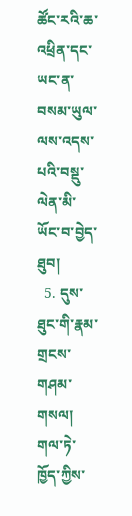ཚོང་རའི་ཆ་འཕྲིན་དང་ཡང་ན་བསམ་ཡུལ་ལས་འདས་པའི་བསྡུ་ལེན་མི་ཡོང་བ་བྱེད་ཐུབ།
  5. དུས་ཐུང་གི་རྣམ་གྲངས་གཤམ་གསལ། གལ་ཏེ་ཁྱོད་ཀྱིས་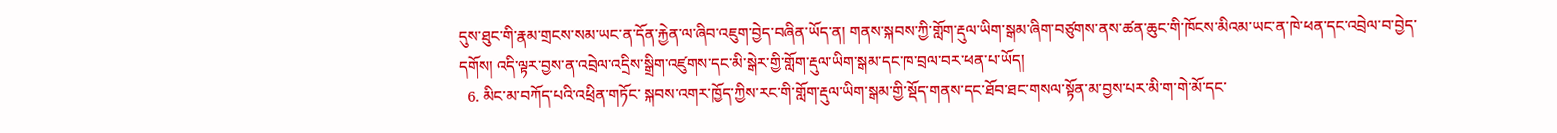དུས་ཐུང་གི་རྣམ་གྲངས་སམ་ཡང་ན་དོན་རྐྱེན་ལ་ཞིབ་འཇུག་བྱེད་བཞིན་ཡོད་ན། གནས་སྐབས་ཀྱི་གློག་རྡུལ་ཡིག་སྒམ་ཞིག་བཙུགས་ནས་ཚན་ཆུང་གི་ཁོངས་མིའམ་ཡང་ན་ཁེ་ཕན་དང་འབྲེལ་བ་བྱེད་དགོས། འདི་ལྟར་བྱས་ན་འབྲེལ་འདྲིས་སྒྲིག་འཛུགས་དང་མི་སྒེར་གྱི་གློག་རྡུལ་ཡིག་སྒམ་དང་ཁ་བྲལ་བར་ཕན་པ་ཡོད།
  6. མིང་མ་བཀོད་པའི་འཕྲིན་གཏོང་ སྐབས་འགར་ཁྱོད་ཀྱིས་རང་གི་གློག་རྡུལ་ཡིག་སྒམ་གྱི་སྡོད་གནས་དང་ཐོབ་ཐང་གསལ་སྟོན་མ་བྱས་པར་མི་ག་གེ་མོ་དང་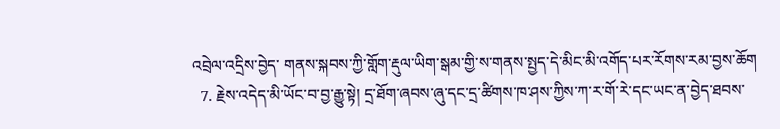འབྲེལ་འདྲིས་བྱེད་ གནས་སྐབས་ཀྱི་གློག་རྡུལ་ཡིག་སྒམ་གྱི་ས་གནས་སྤྱད་དེ་མིང་མི་འགོད་པར་རོགས་རམ་བྱས་ཆོག
  7. རྗེས་འདེད་མི་ཡོང་བ་བྱ་རྒྱུ་སྟེ། དྲ་ཐོག་ཞབས་ཞུ་དང་དྲ་ཚིགས་ཁ་ཤས་ཀྱིས་ཀ་ར་གོ་རེ་དང་ཡང་ན་བྱེད་ཐབས་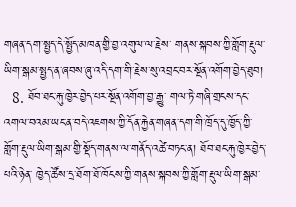གཞན་དག་སྤྱད་དེ་སྤྱོད་མཁན་གྱི་བྱ་འགུལ་ལ་རྗེས་ གནས་སྐབས་ཀྱི་གློག་རྡུལ་ཡིག་སྒམ་སྤྱད་ན་ཞབས་ཞུ་འདི་དག་གི་རྗེས་སུ་འབྲང་བར་སྔོན་འགོག་བྱེད་ཐུབ།
  8. ཐོབ་ཐང་རྐུ་ཁྱེར་བྱེད་པར་སྔོན་འགོག་བྱ་རྒྱུ་ གལ་ཏེ་གཞི་གྲངས་དང་འགལ་བའམ་ཡང་ན་བདེ་འཇགས་ཀྱི་དོན་རྐྱེན་གཞན་དག་གི་ཁྲོད་དུ་ཁྱོད་ཀྱི་གློག་རྡུལ་ཡིག་སྒམ་གྱི་སྡོད་གནས་ལ་གནོད་འཚེ་བཏང་ན། ཐོབ་ཐང་རྐུ་ཁྱེར་བྱེད་པའི་ཉེན་ ཁྱེད་ཚོས་དྲ་ཐོག་ཐོ་ཁོངས་ཀྱི་གནས་སྐབས་ཀྱི་གློག་རྡུལ་ཡིག་སྒམ་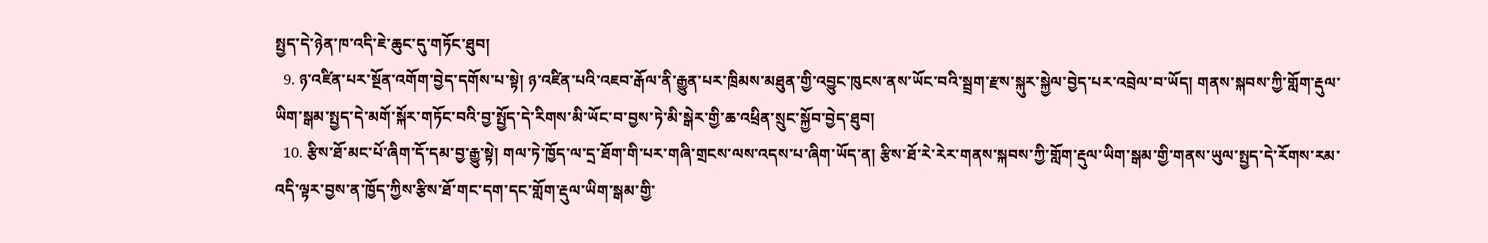སྤྱད་དེ་ཉེན་ཁ་འདི་ཇེ་ཆུང་དུ་གཏོང་ཐུབ།
  9. ཉ་འཛིན་པར་སྔོན་འགོག་བྱེད་དགོས་པ་སྟེ། ཉ་འཛིན་པའི་འཇབ་རྒོལ་ནི་རྒྱུན་པར་ཁྲིམས་མཐུན་གྱི་འབྱུང་ཁུངས་ནས་ཡོང་བའི་སྦྲག་རྫས་སྐུར་སྐྱེལ་བྱེད་པར་འབྲེལ་བ་ཡོད། གནས་སྐབས་ཀྱི་གློག་རྡུལ་ཡིག་སྒམ་སྤྱད་དེ་མགོ་སྐོར་གཏོང་བའི་བྱ་སྤྱོད་དེ་རིགས་མི་ཡོང་བ་བྱས་ཏེ་མི་སྒེར་གྱི་ཆ་འཕྲིན་སྲུང་སྐྱོབ་བྱེད་ཐུབ།
  10. རྩིས་ཐོ་མང་པོ་ཞིག་དོ་དམ་བྱ་རྒྱུ་སྟེ། གལ་ཏེ་ཁྱོད་ལ་དྲ་ཐོག་གི་པར་གཞི་གྲངས་ལས་འདས་པ་ཞིག་ཡོད་ན། རྩིས་ཐོ་རེ་རེར་གནས་སྐབས་ཀྱི་གློག་རྡུལ་ཡིག་སྒམ་གྱི་གནས་ཡུལ་སྤྱད་དེ་རོགས་རམ་ འདི་ལྟར་བྱས་ན་ཁྱོད་ཀྱིས་རྩིས་ཐོ་གང་དག་དང་གློག་རྡུལ་ཡིག་སྒམ་གྱི་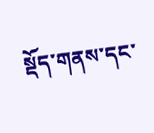སྡོད་གནས་དང་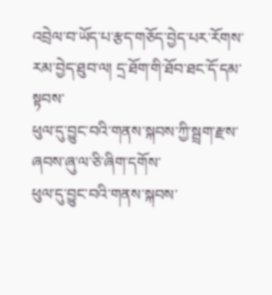འབྲེལ་བ་ཡོད་པ་རྩད་གཅོད་བྱེད་པར་རོགས་རམ་བྱེད་ཐུབ་ལ། དྲ་ཐོག་གི་ཐོབ་ཐང་དོ་དམ་སྟབས་
ཕུལ་དུ་བྱུང་བའི་གནས་སྐབས་ཀྱི་སྦྲག་རྫས་ཞབས་ཞུ་ལ་ཅི་ཞིག་དགོས་
ཕུལ་དུ་བྱུང་བའི་གནས་སྐབས་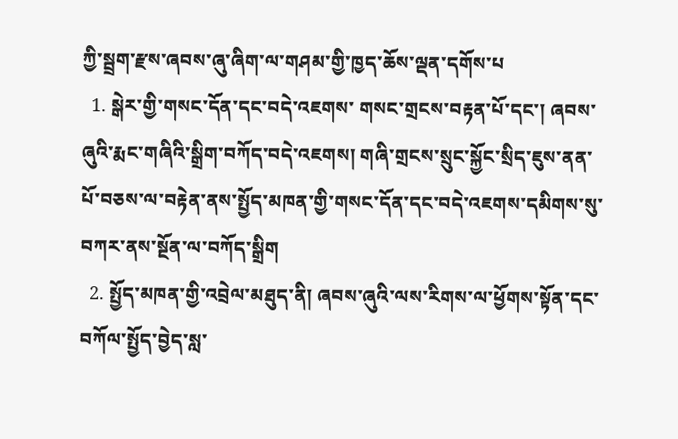ཀྱི་སྦྲག་རྫས་ཞབས་ཞུ་ཞིག་ལ་གཤམ་གྱི་ཁྱད་ཆོས་ལྡན་དགོས་པ
  1. སྒེར་གྱི་གསང་དོན་དང་བདེ་འཇགས་ གསང་གྲངས་བརྟན་པོ་དང་། ཞབས་ཞུའི་རྨང་གཞིའི་སྒྲིག་བཀོད་བདེ་འཇགས། གཞི་གྲངས་སྲུང་སྐྱོང་སྲིད་ཇུས་ནན་པོ་བཅས་ལ་བརྟེན་ནས་སྤྱོད་མཁན་གྱི་གསང་དོན་དང་བདེ་འཇགས་དམིགས་སུ་བཀར་ནས་སྔོན་ལ་བཀོད་སྒྲིག
  2. སྤྱོད་མཁན་གྱི་འབྲེལ་མཐུད་ནི། ཞབས་ཞུའི་ལས་རིགས་ལ་ཕྱོགས་སྟོན་དང་བཀོལ་སྤྱོད་བྱེད་སླ་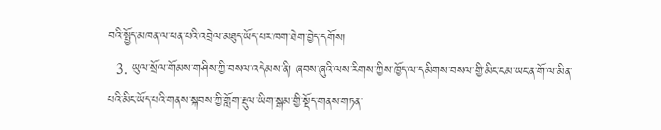བའི་སྤྱོད་མཁན་ལ་ཕན་པའི་འབྲེལ་མཐུད་ཡོད་པར་ཁག་ཐེག་བྱེད་དགོས།
  3. ཡུལ་སྲོལ་གོམས་གཤིས་ཀྱི་བསལ་འདེམས་ནི། ཞབས་ཞུའི་ལས་རིགས་ཀྱིས་ཁྱོད་ལ་དམིགས་བསལ་གྱི་མིང་ངམ་ཡང་ན་གོ་ལ་མིན་པའི་མིང་ཡོད་པའི་གནས་སྐབས་ཀྱི་གློག་རྡུལ་ཡིག་སྒམ་གྱི་སྡོད་གནས་གཏན་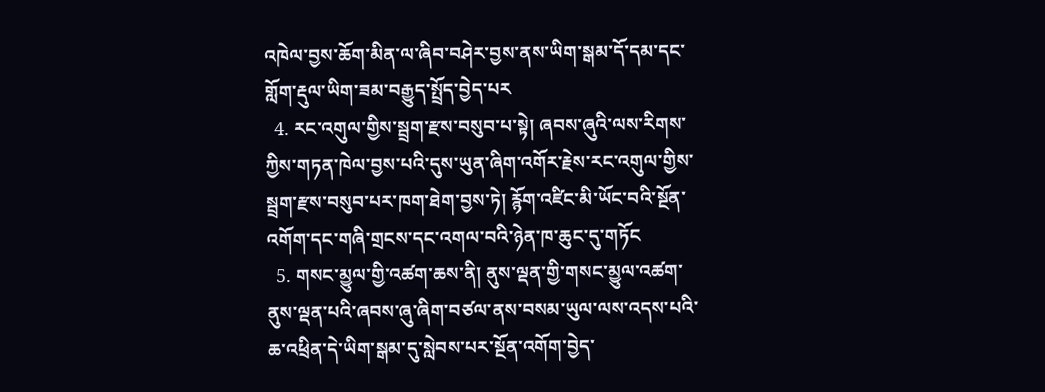འཁེལ་བྱས་ཆོག་མིན་ལ་ཞིབ་བཤེར་བྱས་ནས་ཡིག་སྒམ་དོ་དམ་དང་གློག་རྡུལ་ཡིག་ཟམ་བརྒྱུད་སྤྲོད་བྱེད་པར
  4. རང་འགུལ་གྱིས་སྦྲག་རྫས་བསུབ་པ་སྟེ། ཞབས་ཞུའི་ལས་རིགས་ཀྱིས་གཏན་ཁེལ་བྱས་པའི་དུས་ཡུན་ཞིག་འགོར་རྗེས་རང་འགུལ་གྱིས་སྦྲག་རྫས་བསུབ་པར་ཁག་ཐེག་བྱས་ཏེ། རྙོག་འཛིང་མི་ཡོང་བའི་སྔོན་འགོག་དང་གཞི་གྲངས་དང་འགལ་བའི་ཉེན་ཁ་ཆུང་དུ་གཏོང
  5. གསང་མྱུལ་གྱི་འཚག་ཆས་ནི། ནུས་ལྡན་གྱི་གསང་མྱུལ་འཚག་ནུས་ལྡན་པའི་ཞབས་ཞུ་ཞིག་བཙལ་ནས་བསམ་ཡུལ་ལས་འདས་པའི་ཆ་འཕྲིན་དེ་ཡིག་སྒམ་དུ་སླེབས་པར་སྔོན་འགོག་བྱེད་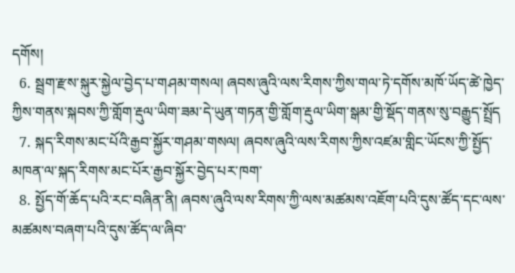དགོས།
  6. སྦྲག་རྫས་སྐུར་སྐྱེལ་བྱེད་པ་གཤམ་གསལ། ཞབས་ཞུའི་ལས་རིགས་ཀྱིས་གལ་ཏེ་དགོས་མཁོ་ཡོད་ཚེ་ཁྱེད་ཀྱིས་གནས་སྐབས་ཀྱི་གློག་རྡུལ་ཡིག་ཟམ་དེ་ཡུན་གཏན་གྱི་གློག་རྡུལ་ཡིག་སྒམ་གྱི་སྡོད་གནས་སུ་བརྒྱུད་སྤྲོད
  7. སྐད་རིགས་མང་པོའི་རྒྱབ་སྐྱོར་གཤམ་གསལ། ཞབས་ཞུའི་ལས་རིགས་ཀྱིས་འཛམ་གླིང་ཡོངས་ཀྱི་སྤྱོད་མཁན་ལ་སྐད་རིགས་མང་པོར་རྒྱབ་སྐྱོར་བྱེད་པར་ཁག་
  8. སྤྱོད་གོ་ཆོད་པའི་རང་བཞིན་ནི། ཞབས་ཞུའི་ལས་རིགས་ཀྱི་ལས་མཚམས་འཇོག་པའི་དུས་ཚོད་དང་ལས་མཚམས་བཞག་པའི་དུས་ཚོད་ལ་ཞིབ་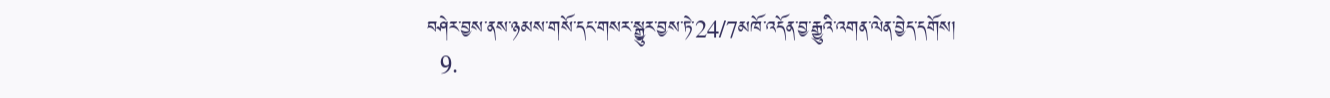བཤེར་བྱས་ནས་ཉམས་གསོ་དང་གསར་སྒྱུར་བྱས་ཏེ་24/7མཁོ་འདོན་བྱ་རྒྱུའི་འགན་ལེན་བྱེད་དགོས།
  9.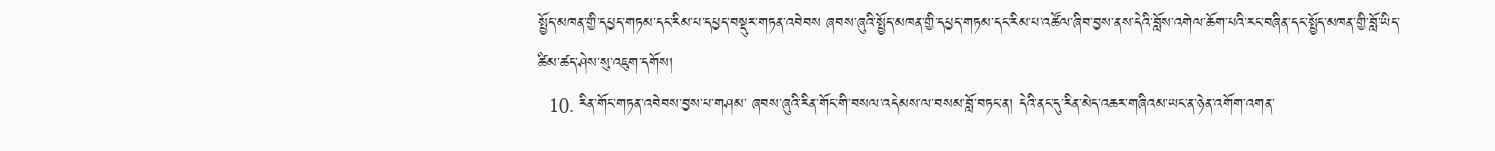སྤྱོད་མཁན་གྱི་དཔྱད་གཏམ་དང་རིམ་པ་དཔྱད་བསྡུར་གཏན་འབེབས ཞབས་ཞུའི་སྤྱོད་མཁན་གྱི་དཔྱད་གཏམ་དང་རིམ་པ་འཚོལ་ཞིབ་བྱས་ནས་དེའི་བློས་འགེལ་ཆོག་པའི་རང་བཞིན་དང་སྤྱོད་མཁན་གྱི་བློ་ཡིད་ཚིམ་ཚད་ཤེས་སུ་འཇུག་དགོས།
  10. རིན་གོང་གཏན་འབེབས་བྱས་པ་གཤམ་ ཞབས་ཞུའི་རིན་གོང་གི་བསལ་འདེམས་ལ་བསམ་བློ་བཏང་ན། དེའི་ནང་དུ་རིན་མེད་འཆར་གཞིའམ་ཡང་ན་ཉེན་འགོག་འགན་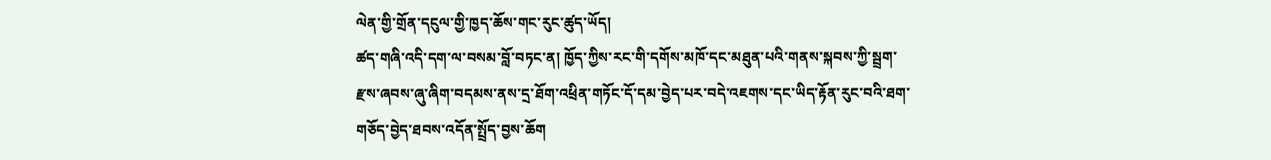ལེན་གྱི་གྲོན་དངུལ་གྱི་ཁྱད་ཆོས་གང་རུང་ཚུད་ཡོད།
ཚད་གཞི་འདི་དག་ལ་བསམ་བློ་བཏང་ན། ཁྱོད་ཀྱིས་རང་གི་དགོས་མཁོ་དང་མཐུན་པའི་གནས་སྐབས་ཀྱི་སྦྲག་རྫས་ཞབས་ཞུ་ཞིག་བདམས་ནས་དྲ་ཐོག་འཕྲིན་གཏོང་དོ་དམ་བྱེད་པར་བདེ་འཇགས་དང་ཡིད་རྟོན་རུང་བའི་ཐག་གཅོད་བྱེད་ཐབས་འདོན་སྤྲོད་བྱས་ཆོག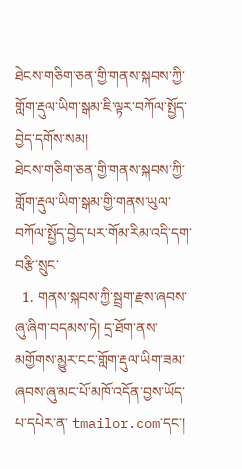ཐེངས་གཅིག་ཅན་གྱི་གནས་སྐབས་ཀྱི་གློག་རྡུལ་ཡིག་སྒམ་ཇི་ལྟར་བཀོལ་སྤྱོད་བྱེད་དགོས་སམ།
ཐེངས་གཅིག་ཅན་གྱི་གནས་སྐབས་ཀྱི་གློག་རྡུལ་ཡིག་སྒམ་གྱི་གནས་ཡུལ་བཀོལ་སྤྱོད་བྱེད་པར་གོམ་རིམ་འདི་དག་བརྩི་སྲུང་
  1. གནས་སྐབས་ཀྱི་སྦྲག་རྫས་ཞབས་ཞུ་ཞིག་བདམས་ཏེ། དྲ་ཐོག་ནས་མགྱོགས་མྱུར་ངང་གློག་རྡུལ་ཡིག་ཟམ་ཞབས་ཞུ་མང་པོ་མཁོ་འདོན་བྱས་ཡོད་པ་དཔེར་ན་ tmailor.com་དང་།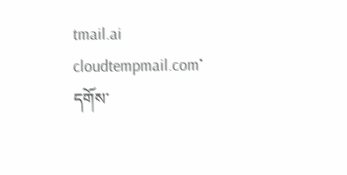tmail.ai cloudtempmail.com་ དགོས་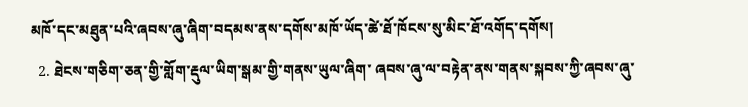མཁོ་དང་མཐུན་པའི་ཞབས་ཞུ་ཞིག་བདམས་ནས་དགོས་མཁོ་ཡོད་ཚེ་ཐོ་ཁོངས་སུ་མིང་ཐོ་འགོད་དགོས།
  2. ཐེངས་གཅིག་ཅན་གྱི་གློག་རྡུལ་ཡིག་སྒམ་གྱི་གནས་ཡུལ་ཞིག་ ཞབས་ཞུ་ལ་བརྟེན་ནས་གནས་སྐབས་ཀྱི་ཞབས་ཞུ་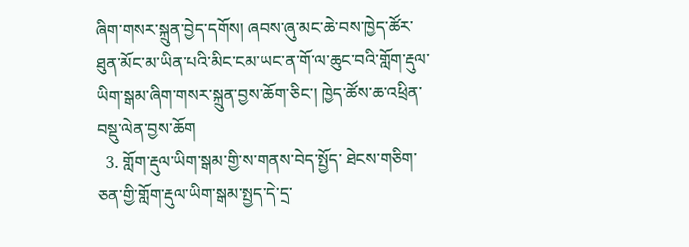ཞིག་གསར་སྐྲུན་བྱེད་དགོས། ཞབས་ཞུ་མང་ཆེ་བས་ཁྱེད་ཚོར་ཐུན་མོང་མ་ཡིན་པའི་མིང་ངམ་ཡང་ན་གོ་ལ་ཆུང་བའི་གློག་རྡུལ་ཡིག་སྒམ་ཞིག་གསར་སྐྲུན་བྱས་ཆོག་ཅིང་། ཁྱེད་ཚོས་ཆ་འཕྲིན་བསྡུ་ལེན་བྱས་ཆོག
  3. གློག་རྡུལ་ཡིག་སྒམ་གྱི་ས་གནས་བེད་སྤྱོད་ ཐེངས་གཅིག་ཅན་གྱི་གློག་རྡུལ་ཡིག་སྒམ་སྤྱད་དེ་དྲ་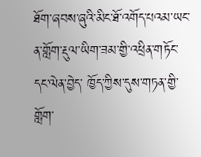ཐོག་ཞབས་ཞུའི་མིང་ཐོ་འགོད་པའམ་ཡང་ན་གློག་རྡུལ་ཡིག་ཟམ་གྱི་འཕྲིན་གཏོང་དང་ལེན་བྱེད་ ཁྱོད་ཀྱིས་དུས་གཏན་གྱི་གློག་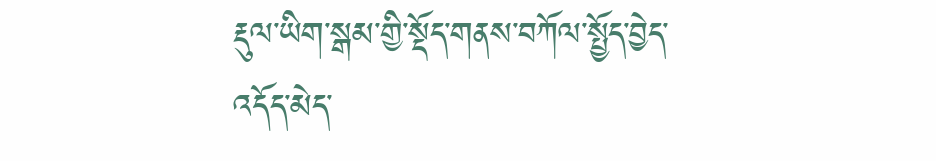རྡུལ་ཡིག་སྒམ་གྱི་སྡོད་གནས་བཀོལ་སྤྱོད་བྱེད་འདོད་མེད་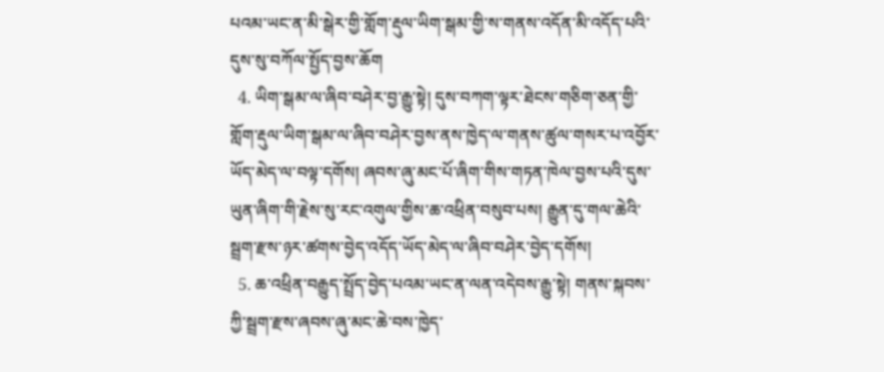པའམ་ཡང་ན་མི་སྒེར་གྱི་གློག་རྡུལ་ཡིག་སྒམ་གྱི་ས་གནས་འདོན་མི་འདོད་པའི་དུས་སུ་བཀོལ་སྤྱོད་བྱས་ཆོག
  4. ཡིག་སྒམ་ལ་ཞིབ་བཤེར་བྱ་རྒྱུ་སྟེ། དུས་བཀག་ལྟར་ཐེངས་གཅིག་ཅན་གྱི་གློག་རྡུལ་ཡིག་སྒམ་ལ་ཞིབ་བཤེར་བྱས་ནས་ཁྱེད་ལ་གནས་ཚུལ་གསར་པ་འབྱོར་ཡོད་མེད་ལ་བལྟ་དགོས། ཞབས་ཞུ་མང་པོ་ཞིག་གིས་གཏན་ཁེལ་བྱས་པའི་དུས་ཡུན་ཞིག་གི་རྗེས་སུ་རང་འགུལ་གྱིས་ཆ་འཕྲིན་བསུབ་པས། རྒྱུན་དུ་གལ་ཆེའི་སྦྲག་རྫས་ཉར་ཚགས་བྱེད་འདོད་ཡོད་མེད་ལ་ཞིབ་བཤེར་བྱེད་དགོས།
  5. ཆ་འཕྲིན་བརྒྱུད་སྤྲོད་བྱེད་པའམ་ཡང་ན་ལན་འདེབས་རྒྱུ་སྟེ། གནས་སྐབས་ཀྱི་སྦྲག་རྫས་ཞབས་ཞུ་མང་ཆེ་བས་ཁྱེད་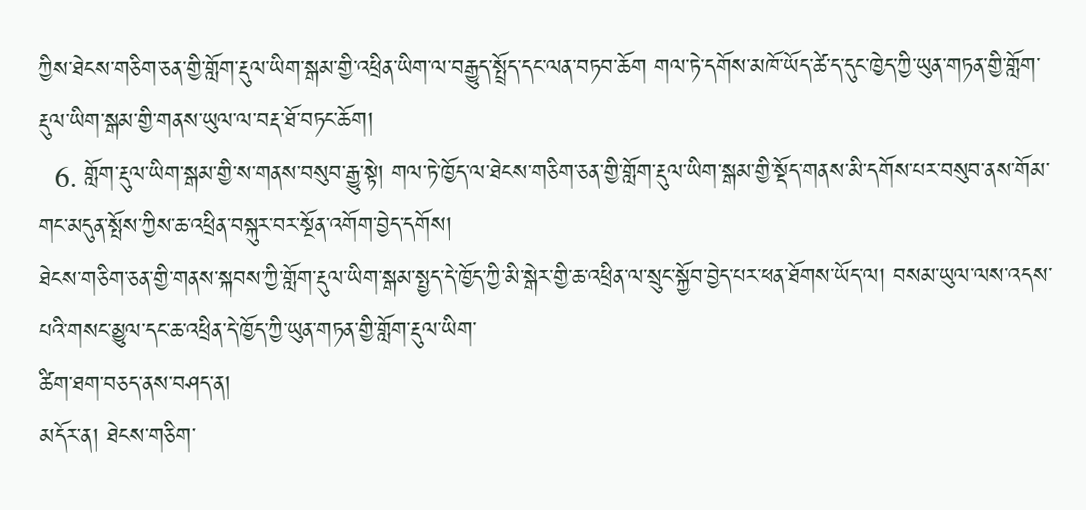ཀྱིས་ཐེངས་གཅིག་ཅན་གྱི་གློག་རྡུལ་ཡིག་སྒམ་གྱི་འཕྲིན་ཡིག་ལ་བརྒྱུད་སྤྲོད་དང་ལན་བཏབ་ཆོག གལ་ཏེ་དགོས་མཁོ་ཡོད་ཚེ་ད་དུང་ཁྱེད་ཀྱི་ཡུན་གཏན་གྱི་གློག་རྡུལ་ཡིག་སྒམ་གྱི་གནས་ཡུལ་ལ་བརྡ་ཐོ་བཏང་ཆོག།
  6. གློག་རྡུལ་ཡིག་སྒམ་གྱི་ས་གནས་བསུབ་རྒྱུ་སྟེ། གལ་ཏེ་ཁྱོད་ལ་ཐེངས་གཅིག་ཅན་གྱི་གློག་རྡུལ་ཡིག་སྒམ་གྱི་སྡོད་གནས་མི་དགོས་པར་བསུབ་ནས་གོམ་གང་མདུན་སྤོས་ཀྱིས་ཆ་འཕྲིན་བསྐུར་བར་སྔོན་འགོག་བྱེད་དགོས།
ཐེངས་གཅིག་ཅན་གྱི་གནས་སྐབས་ཀྱི་གློག་རྡུལ་ཡིག་སྒམ་སྤྱད་དེ་ཁྱོད་ཀྱི་མི་སྒེར་གྱི་ཆ་འཕྲིན་ལ་སྲུང་སྐྱོབ་བྱེད་པར་ཕན་ཐོགས་ཡོད་ལ། བསམ་ཡུལ་ལས་འདས་པའི་གསང་མྱུལ་དང་ཆ་འཕྲིན་དེ་ཁྱོད་ཀྱི་ཡུན་གཏན་གྱི་གློག་རྡུལ་ཡིག་
ཚིག་ཐག་བཅད་ནས་བཤད་ན།
མདོར་ན། ཐེངས་གཅིག་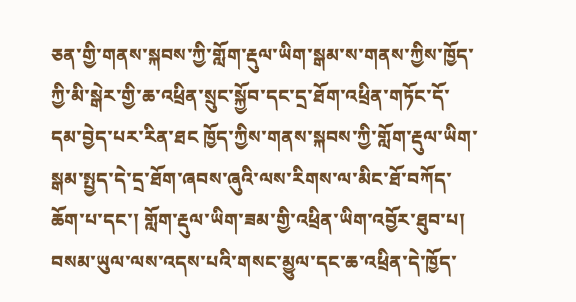ཅན་གྱི་གནས་སྐབས་ཀྱི་གློག་རྡུལ་ཡིག་སྒམ་ས་གནས་ཀྱིས་ཁྱོད་ཀྱི་མི་སྒེར་གྱི་ཆ་འཕྲིན་སྲུང་སྐྱོབ་དང་དྲ་ཐོག་འཕྲིན་གཏོང་དོ་དམ་བྱེད་པར་རིན་ཐང ཁྱོད་ཀྱིས་གནས་སྐབས་ཀྱི་གློག་རྡུལ་ཡིག་སྒམ་སྤྱད་དེ་དྲ་ཐོག་ཞབས་ཞུའི་ལས་རིགས་ལ་མིང་ཐོ་བཀོད་ཆོག་པ་དང་། གློག་རྡུལ་ཡིག་ཟམ་གྱི་འཕྲིན་ཡིག་འབྱོར་ཐུབ་པ། བསམ་ཡུལ་ལས་འདས་པའི་གསང་མྱུལ་དང་ཆ་འཕྲིན་དེ་ཁྱོད་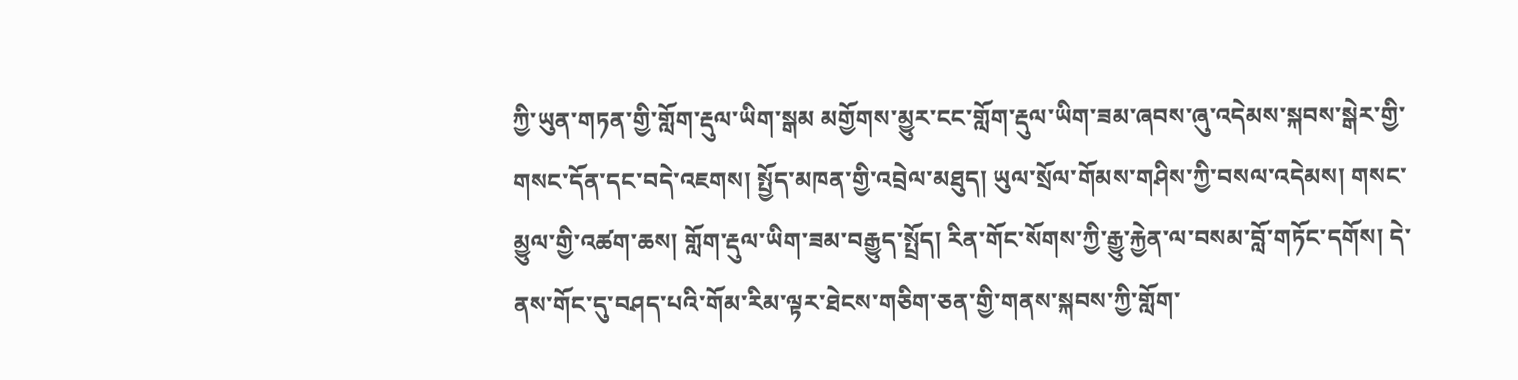ཀྱི་ཡུན་གཏན་གྱི་གློག་རྡུལ་ཡིག་སྒམ མགྱོགས་མྱུར་ངང་གློག་རྡུལ་ཡིག་ཟམ་ཞབས་ཞུ་འདེམས་སྐབས་སྒེར་གྱི་གསང་དོན་དང་བདེ་འཇགས། སྤྱོད་མཁན་གྱི་འབྲེལ་མཐུད། ཡུལ་སྲོལ་གོམས་གཤིས་ཀྱི་བསལ་འདེམས། གསང་མྱུལ་གྱི་འཚག་ཆས། གློག་རྡུལ་ཡིག་ཟམ་བརྒྱུད་སྤྲོད། རིན་གོང་སོགས་ཀྱི་རྒྱུ་རྐྱེན་ལ་བསམ་བློ་གཏོང་དགོས། དེ་ནས་གོང་དུ་བཤད་པའི་གོམ་རིམ་ལྟར་ཐེངས་གཅིག་ཅན་གྱི་གནས་སྐབས་ཀྱི་གློག་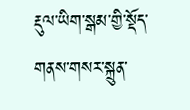རྡུལ་ཡིག་སྒམ་གྱི་སྡོད་གནས་གསར་སྐྲུན་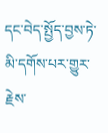དང་བེད་སྤྱོད་བྱས་ཏེ་མི་དགོས་པར་གྱུར་རྗེས་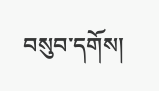བསུབ་དགོས།